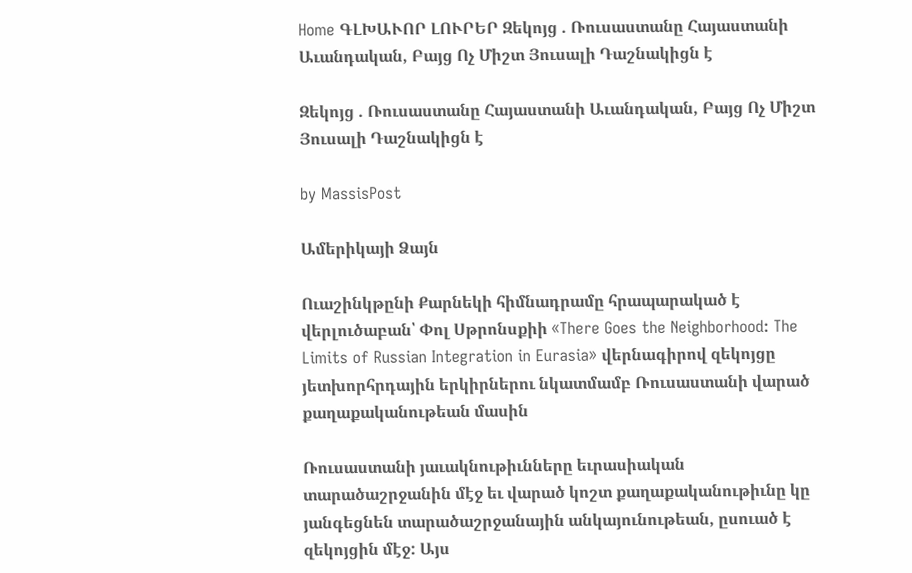Home ԳԼԽԱՒՈՐ ԼՈՒՐԵՐ Զեկոյց . Ռուսաստանը Հայաստանի Աւանդական, Բայց Ոչ Միշտ Յուսալի Դաշնակիցն է

Զեկոյց . Ռուսաստանը Հայաստանի Աւանդական, Բայց Ոչ Միշտ Յուսալի Դաշնակիցն է

by MassisPost

Ամերիկայի Ձայն

Ուաշինկթընի Քարնեկի հիմնադրամը հրապարակած է վերլուծաբան՝ Փոլ Սթրոնսքիի «There Goes the Neighborhood: The Limits of Russian Integration in Eurasia» վերնագիրով զեկոյցը յետխորհրդային երկիրներու նկատմամբ Ռուսաստանի վարած քաղաքականութեան մասին

Ռուսաստանի յաւակնութիւնները եւրասիական տարածաշրջանին մէջ եւ վարած կոշտ քաղաքականութիւնը կը յանգեցնեն տարածաշրջանային անկայունութեան, ըսուած է զեկոյցին մէջ: Այս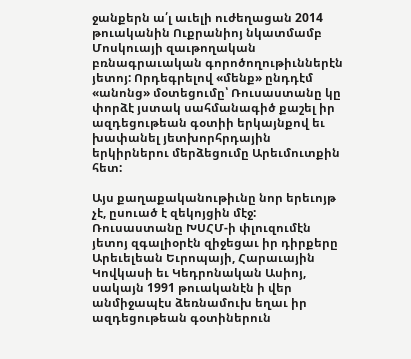ջանքերն ա՛լ աւելի ուժեղացան 2014 թուականին Ուքրանիոյ նկատմամբ Մոսկուայի զաւթողական բռնագրաւական գորոծողութիւններէն յետոյ: Որդեգրելով «մենք» ընդդէմ «անոնց» մօտեցումը՝ Ռուսաստանը կը փորձէ յստակ սահմանագիծ քաշել իր ազդեցութեան գօտիի երկայնքով եւ խափանել յետխորհրդային երկիրներու մերձեցումը Արեւմուտքին հետ:

Այս քաղաքականութիւնը նոր երեւոյթ չէ, ըսուած է զեկոյցին մէջ: Ռուսաստանը ԽՍՀՄ-ի փլուզումէն յետոյ զգալիօրէն զիջեցաւ իր դիրքերը Արեւելեան Եւրոպայի, Հարաւային Կովկասի եւ Կեդրոնական Ասիոյ, սակայն 1991 թուականէն ի վեր անմիջապէս ձեռնամուխ եղաւ իր ազդեցութեան գօտիներուն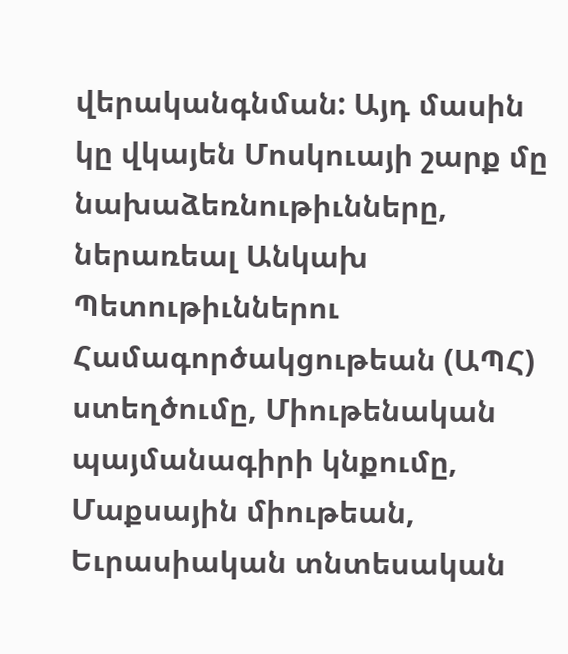վերականգնման: Այդ մասին կը վկայեն Մոսկուայի շարք մը նախաձեռնութիւնները, ներառեալ Անկախ Պետութիւններու Համագործակցութեան (ԱՊՀ) ստեղծումը, Միութենական պայմանագիրի կնքումը, Մաքսային միութեան, Եւրասիական տնտեսական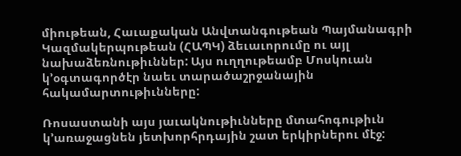միութեան, Հաւաքական Անվտանգութեան Պայմանագրի Կազմակերպութեան (ՀԱՊԿ) ձեւաւորումը ու այլ նախաձեռնութիւններ: Այս ուղղութեամբ Մոսկուան կ’օգտագործէր նաեւ տարածաշրջանային հակամարտութիւնները:

Ռոսաստանի այս յաւակնութիւնները մտահոգութիւն կ’առաջացնեն յետխորհրդային շատ երկիրներու մէջ: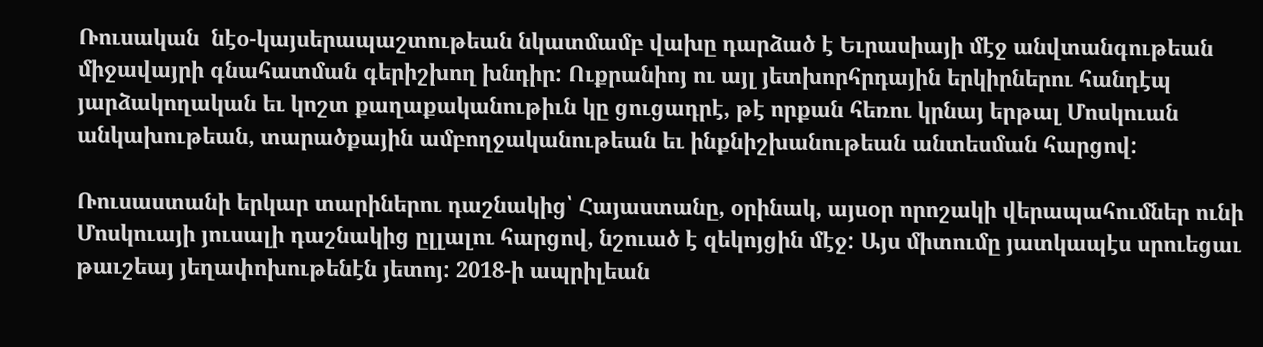Ռուսական  նէօ-կայսերապաշտութեան նկատմամբ վախը դարձած է Եւրասիայի մէջ անվտանգութեան միջավայրի գնահատման գերիշխող խնդիր: Ուքրանիոյ ու այլ յետխորհրդային երկիրներու հանդէպ յարձակողական եւ կոշտ քաղաքականութիւն կը ցուցադրէ, թէ որքան հեռու կրնայ երթալ Մոսկուան անկախութեան, տարածքային ամբողջականութեան եւ ինքնիշխանութեան անտեսման հարցով:

Ռուսաստանի երկար տարիներու դաշնակից՝ Հայաստանը, օրինակ, այսօր որոշակի վերապահումներ ունի Մոսկուայի յուսալի դաշնակից ըլլալու հարցով, նշուած է զեկոյցին մէջ: Այս միտումը յատկապէս սրուեցաւ թաւշեայ յեղափոխութենէն յետոյ: 2018-ի ապրիլեան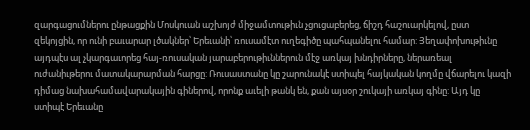զարգացումներու ընթացքին Մոսկուան աշխոյժ միջամտութիւն չցուցաբերեց, ճիշդ հաշուարկելով, ըստ զեկոյցին, որ ունի բաւարար լծակներ՝ Երեւանի՝ ռուսամէտ ուղեգիծը պահպանելու համար: Յեղափոխութիւնը այդպէս ալ չկարգաւորեց հայ-ռուսական յարաբերութիւններուն մէջ առկայ խնդիրները, ներառեալ ուժանիւթերու մատակարարման հարցը: Ռուսաստանը կը շարունակէ ստիպել հայկական կողմը վճարելու կազի դիմաց նախահամավարակային գիներով, որոնք աւելի թանկ են, քան այսօր շուկայի առկայ գինը: Այդ կը ստիպէ Երեւանը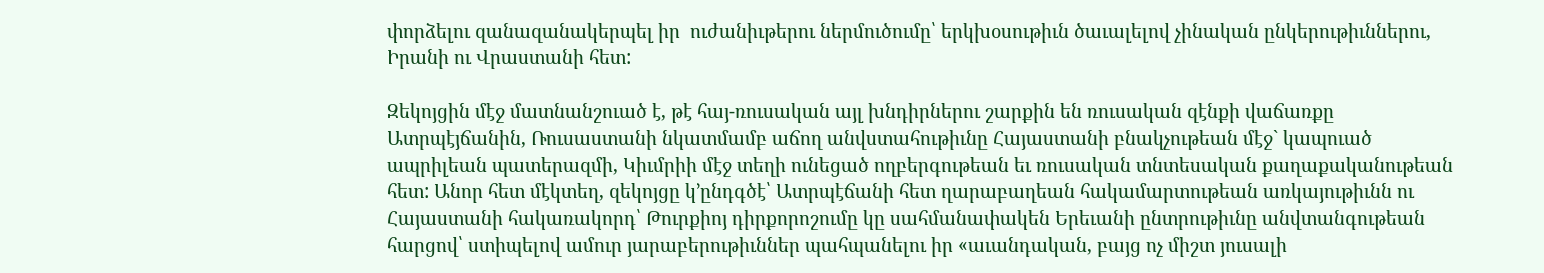փորձելու զանազանակերպել իր  ուժանիւթերու ներմուծումը՝ երկխօսութիւն ծաւալելով չինական ընկերութիւններու, Իրանի ու Վրաստանի հետ:

Զեկոյցին մէջ մատնանշուած է, թէ հայ-ռուսական այլ խնդիրներու շարքին են ռուսական զէնքի վաճառքը Ատրպէյճանին, Ռուսաստանի նկատմամբ աճող անվստահութիւնը Հայաստանի բնակչութեան մէջ` կապուած ապրիլեան պատերազմի, Կիւմրիի մէջ տեղի ունեցած ողբերգութեան եւ ռուսական տնտեսական քաղաքականութեան հետ: Անոր հետ մէկտեղ, զեկոյցը կ’ընդգծէ՝ Ատրպէճանի հետ ղարաբաղեան հակամարտութեան առկայութիւնն ու Հայաստանի հակառակորդ՝ Թուրքիոյ դիրքորոշումը կը սահմանափակեն Երեւանի ընտրութիւնը անվտանգութեան հարցով՝ ստիպելով ամուր յարաբերութիւններ պահպանելու իր «աւանդական, բայց ոչ միշտ յուսալի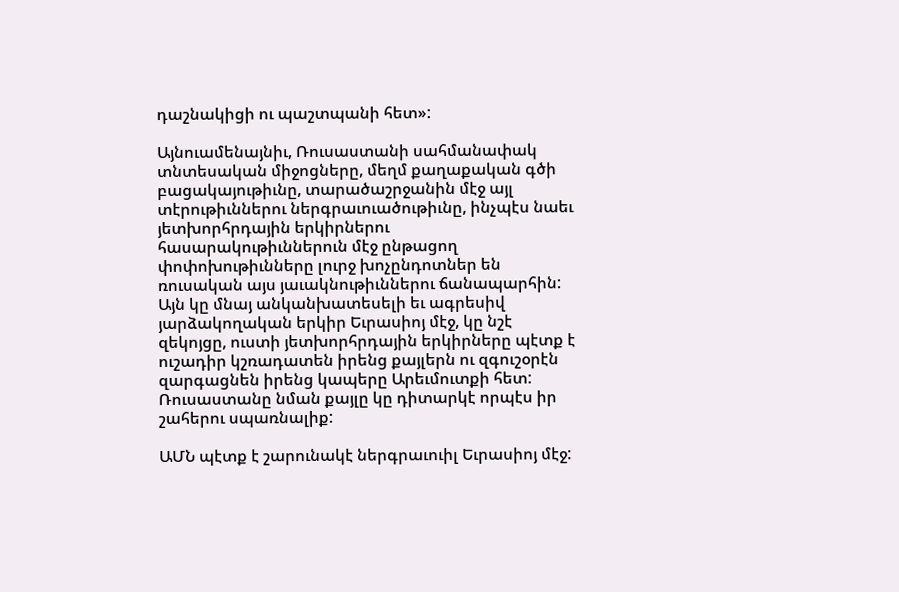դաշնակիցի ու պաշտպանի հետ»:

Այնուամենայնիւ, Ռուսաստանի սահմանափակ տնտեսական միջոցները, մեղմ քաղաքական գծի բացակայութիւնը, տարածաշրջանին մէջ այլ տէրութիւններու ներգրաւուածութիւնը, ինչպէս նաեւ յետխորհրդային երկիրներու հասարակութիւններուն մէջ ընթացող փոփոխութիւնները լուրջ խոչընդոտներ են ռուսական այս յաւակնութիւններու ճանապարհին: Այն կը մնայ անկանխատեսելի եւ ագրեսիվ յարձակողական երկիր Եւրասիոյ մէջ, կը նշէ զեկոյցը, ուստի յետխորհրդային երկիրները պէտք է ուշադիր կշռադատեն իրենց քայլերն ու զգուշօրէն զարգացնեն իրենց կապերը Արեւմուտքի հետ: Ռուսաստանը նման քայլը կը դիտարկէ որպէս իր շահերու սպառնալիք:

ԱՄՆ պէտք է շարունակէ ներգրաւուիլ Եւրասիոյ մէջ: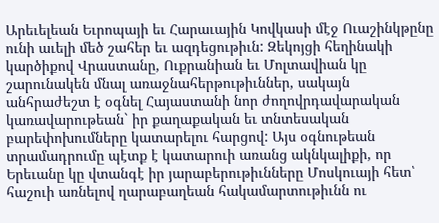Արեւելեան Եւրոպայի եւ Հարաւային Կովկասի մէջ Ուաշինկթընը ունի աւելի մեծ շահեր եւ ազդեցութիւն: Զեկոյցի հեղինակի կարծիքով Վրաստանը, Ուքրանիան եւ Մոլտավիան կը շարունակեն մնալ առաջնահերթութիւններ, սակայն անհրաժեշտ է օգնել Հայաստանի նոր ժողովրդավարական կառավարութեան` իր քաղաքական եւ տնտեսական բարեփոխումները կատարելու հարցով: Այս օգնութեան տրամադրումը պէտք է կատարուի առանց ակնկալիքի, որ Երեւանը կը վտանգէ իր յարաբերութիւնները Մոսկուայի հետ՝ հաշուի առնելով ղարաբաղեան հակամարտութիւնն ու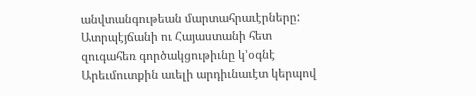անվտանգութեան մարտահրաւէրները: Ատրպէյճանի ու Հայաստանի հետ զուգահեռ գործակցութիւնը կ’օգնէ Արեւմուտքին աւելի արդիւնաւէտ կերպով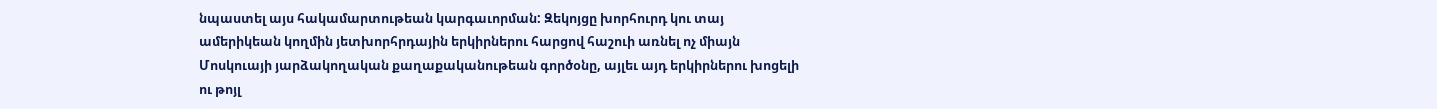նպաստել այս հակամարտութեան կարգաւորման: Զեկոյցը խորհուրդ կու տայ ամերիկեան կողմին յետխորհրդային երկիրներու հարցով հաշուի առնել ոչ միայն Մոսկուայի յարձակողական քաղաքականութեան գործօնը, այլեւ այդ երկիրներու խոցելի ու թոյլ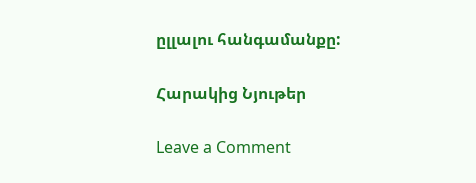ըլլալու հանգամանքը:

Հարակից Նյութեր

Leave a Comment